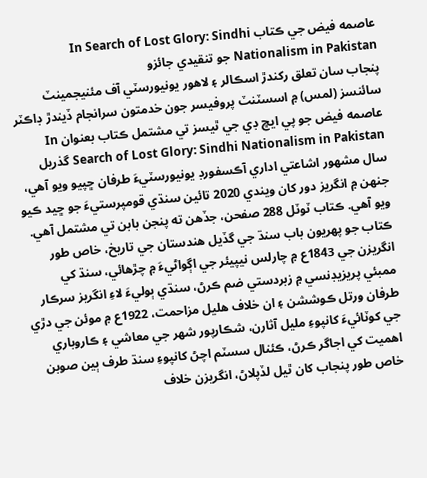عاصمه فيض جي ڪتاب In Search of Lost Glory: Sindhi Nationalism in Pakistan جو تنقيدي جائزو
پنجاب سان تعلق رکندڙ اسڪالر ۽ لاهور يونيورسٽي آف مئنيجمينٽ سائنسز (لمس) ۾ اسسٽنٽ پروفيسر جون خدمتون سرانجام ڏيندڙ ڊاڪٽر عاصمه فيض جو پي ايڇ ڊي جي ٿيسز تي مشتمل ڪتاب بعنوان In Search of Lost Glory: Sindhi Nationalism in Pakistan گذريل سال مشهور اشاعتي اداري آڪسفورڊ يونيورسٽيءَ طرفان ڇپيو ويو آهي، جنهن ۾ انگريز دور کان ويندي 2020 تائين سنڌي قومپرستيءَ جو ڇيد ڪيو ويو آهي. ڪتاب ٽوٽل 288 صفحن، جڏهن ته پنجن بابن تي مشتمل آهي.
ڪتاب جو پهريون باب سنڌ جي گڏيل هندستان جي تاريخ، خاص طور انگريزن جي 1843ع ۾ چارلس نيپيئر جي اڳواڻيءَ ۾ چڙهائي، سنڌ کي ممبئي پريزيڊنسي ۾ زبردستي ضم ڪرڻ، سنڌي ٻوليءَ لاءِ انگريز سرڪار طرفان ورتل ڪوششن ۽ ان خلاف هليل مزاحمت، 1922ع ۾ موئن جي دڙي جي کوٽائيءَ کانپوءِ مليل آثارن، شڪارپور شهر جي معاشي ۽ ڪاروباري اهميت کي اجاگر ڪرڻ، ڪئنال سسٽم اچڻ کانپوءِ سنڌ طرف ٻين صوبن خاص طور پنجاب کان ٿيل لڏپلاڻ، انگريزن خلاف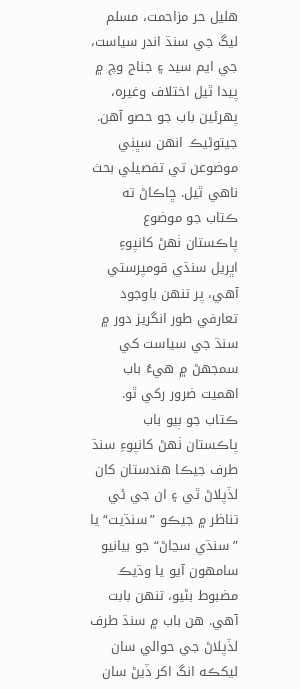هليل حر مزاحمت، مسلم ليگ جي سنڌ اندر سياست، جي ايم سيد ۽ جناح وچ ۾ پيدا ٿيل اختلاف وغيره، پهرئين باب جو حصو آهن. جيتوڻيڪ انهن سڀني موضوعن تي تفصيلي بحث ناهي ٿيل. ڇاڪاڻ ته ڪتاب جو موضوع پاڪستان ٺهڻ کانپوءِ اڀريل سنڌي قومپرستي آهي، پر تنهن باوجود تعارفي طور انگريز دور ۾ سنڌ جي سياست کي سمجھڻ ۾ هيءُ باب اهميت ضرور رکي ٿو.
ڪتاب جو ٻيو باب پاڪستان ٺهڻ کانپوءِ سنڌ طرف جيڪا هندستان کان لڏپلاڻ ٿي ۽ ان جي ئي تناظر ۾ جيڪو ”سنڌيت“ يا ”سنڌي سڃاڻ“ جو بيانيو سامهون آيو يا وڌيڪ مضبوط بڻيو، تنهن بابت آهي. هن باب ۾ سنڌ طرف لڏپلاڻ جي حوالي سان ليکڪه انگ اکر ڏيڻ سان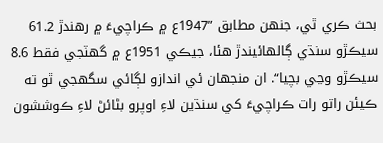بحث ڪري ٿي، جنهن مطابق ”1947ع ۾ ڪراچيءَ ۾ رهندڙ 61.2 سيڪڙو سنڌي ڳالهائيندڙ هئا، جيڪي 1951ع ۾ گھٽجي فقط 8.6 سيڪڙو وڃي بچيا“. ان منجھان ئي اندازو لڳائي سگھجي ٿو ته ڪيئن راتو رات ڪراچيءَ کي سنڌين لاءِ اوپرو بڻائڻ لاءِ ڪوششون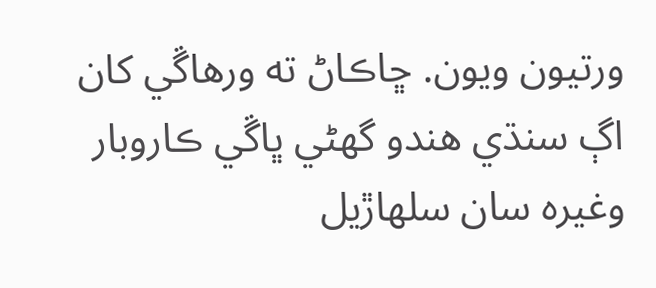ورتيون ويون. ڇاڪاڻ ته ورهاڱي کان اڳ سنڌي هندو گھڻي ڀاڱي ڪاروبار وغيره سان سلهاڙيل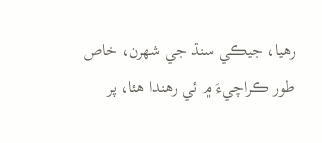رهيا، جيڪي سنڌ جي شهرن، خاص طور ڪراچيءَ ۾ ئي رهندا هئا، پر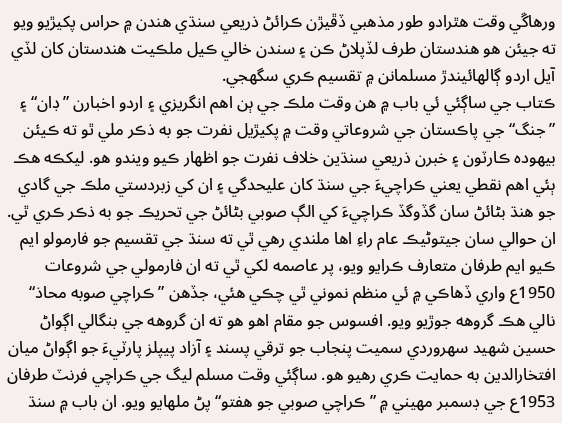ورهاڱي وقت هٿرادو طور مذهبي ڏڦيڙن ڪرائڻ ذريعي سنڌي هندن ۾ حراس پکيڙيو ويو ته جيئن هو هندستان طرف لڏپلاڻ ڪن ۽ سندن خالي ڪيل ملڪيت هندستان کان لڏي آيل اردو ڳالهائيندڙ مسلمانن ۾ تقسيم ڪري سگھجي.
ڪتاب جي ساڳئي ئي باب ۾ هن وقت ملڪ جي ٻن اهم انگريزي ۽ اردو اخبارن ”ڊان“ ۽ ”جنگ“ جي پاڪستان جي شروعاتي وقت ۾ پکيڙيل نفرت جو به ذڪر ملي ٿو ته ڪيئن بيهوده ڪارٽون ۽ خبرن ذريعي سنڌين خلاف نفرت جو اظهار ڪيو ويندو هو. ليکڪه هڪ ٻئي اهم نقطي يعني ڪراچيءَ جي سنڌ کان عليحدگي ۽ ان کي زبردستي ملڪ جي گادي جو هنڌ بڻائڻ سان گڏوگڏ ڪراچيءَ کي الڳ صوبي بڻائڻ جي تحريڪ جو به ذڪر ڪري ٿي. ان حوالي سان جيتوڻيڪ عام راءِ اها ملندي رهي ٿي ته سنڌ جي تقسيم جو فارمولو ايم ڪيو ايم طرفان متعارف ڪرايو ويو، پر عاصمه لکي ٿي ته ان فارمولي جي شروعات 1950ع واري ڏهاڪي ۾ ئي منظم نموني ٿي چڪي هئي، جڏهن ”ڪراچي صوبه محاذ“ نالي هڪ گروهه جوڙيو ويو. افسوس جو مقام اهو هو ته ان گروهه جي بنگالي اڳواڻ حسين شهيد سهروردي سميت پنجاب جو ترقي پسند ۽ آزاد پيپلز پارٽيءَ جو اڳواڻ ميان افتخارالدين به حمايت ڪري رهيو هو. ساڳئي وقت مسلم ليگ جي ڪراچي فرنٽ طرفان 1953ع جي ڊسمبر مهيني ۾ ”ڪراچي صوبي جو هفتو“ پڻ ملهايو ويو. ان باب ۾ سنڌ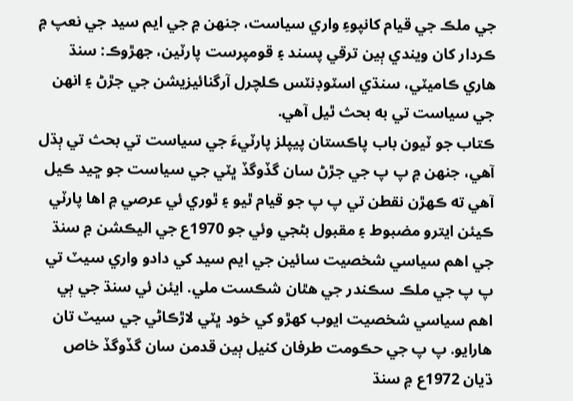جي ملڪ جي قيام کانپوءِ واري سياست، جنهن ۾ جي ايم سيد جي نعپ ۾ ڪردار کان ويندي ٻين ترقي پسند ۽ قومپرست پارٽين، جهڙوڪ: سنڌ هاري ڪاميٽي، سنڌي اسٽوڊنٽس ڪلچرل آرگنائيزيشن جي جڙڻ ۽ انهن جي سياست تي به بحث ٿيل آهي.
ڪتاب جو ٽيون باب پاڪستان پيپلز پارٽيءَ جي سياست تي بحث تي ٻڌل آهي، جنهن ۾ پ پ جي جڙڻ سان گڏوگڏ ڀٽي جي سياست جو ڇيد ڪيل آهي ته ڪهڙن نقطن تي پ پ جو قيام ٿيو ۽ ٿوري ئي عرصي ۾ اها پارٽي ڪيئن ايترو مضبوط ۽ مقبول بڻجي وئي جو 1970ع جي اليڪشن ۾ سنڌ جي اهم سياسي شخصيت سائين جي ايم سيد کي دادو واري سيٽ تي پ پ جي ملڪ سڪندر جي هٿان شڪست ملي. ايئن ئي سنڌ جي ٻي اهم سياسي شخصيت ايوب کهڙو کي خود ڀٽي لاڙڪاڻي جي سيٽ تان هارايو. پ پ جي حڪومت طرفان کنيل ٻين قدمن سان گڏوگڏ خاص ڌيان 1972ع ۾ سنڌ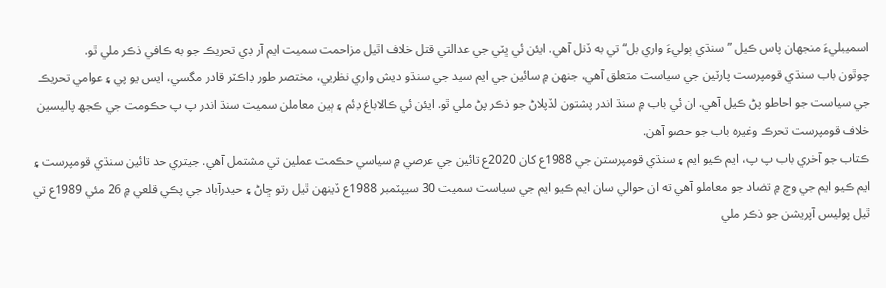اسميبليءَ منجھان پاس ڪيل ”سنڌي ٻوليءَ واري بل“ تي به ڏنل آهي. ايئن ئي ڀٽي جي عدالتي قتل خلاف اٿيل مزاحمت سميت ايم آر ڊي تحريڪ جو به ڪافي ذڪر ملي ٿو.
چوٿون باب سنڌي قومپرست پارٽين جي سياست متعلق آهي، جنهن ۾ سائين جي ايم سيد جي سنڌو ديش واري نظريي، مختصر طور ڊاڪٽر قادر مگسي، ايس يو پي ۽ عوامي تحريڪ جي سياست جو احاطو پڻ ڪيل آهي. ان ئي باب ۾ سنڌ اندر پشتون لڏپلاڻ جو ذڪر پڻ ملي ٿو. ايئن ئي ڪالاباغ ڊئم ۽ ٻين معاملن سميت سنڌ اندر پ پ حڪومت جي ڪجھ پاليسين خلاف قومپرست تحرڪ وغيره باب جو حصو آهن.
ڪتاب جو آخري باب پ پ، ايم ڪيو ايم ۽ سنڌي قومپرستن جي 1988ع کان 2020ع تائين جي عرصي ۾ سياسي حڪمت عملين تي مشتمل آهي. جيتري حد تائين سنڌي قومپرست ۽ ايم ڪيو ايم جي وچ ۾ تضاد جو معاملو آهي ته ان حوالي سان ايم ڪيو ايم جي سياست سميت 30 سيپٽمبر 1988ع ڏينهن ٿيل رتو ڇاڻ ۽ حيدرآباد جي پڪي قلعي ۾ 26 مئي 1989ع تي ٿيل پوليس آپريشن جو ذڪر ملي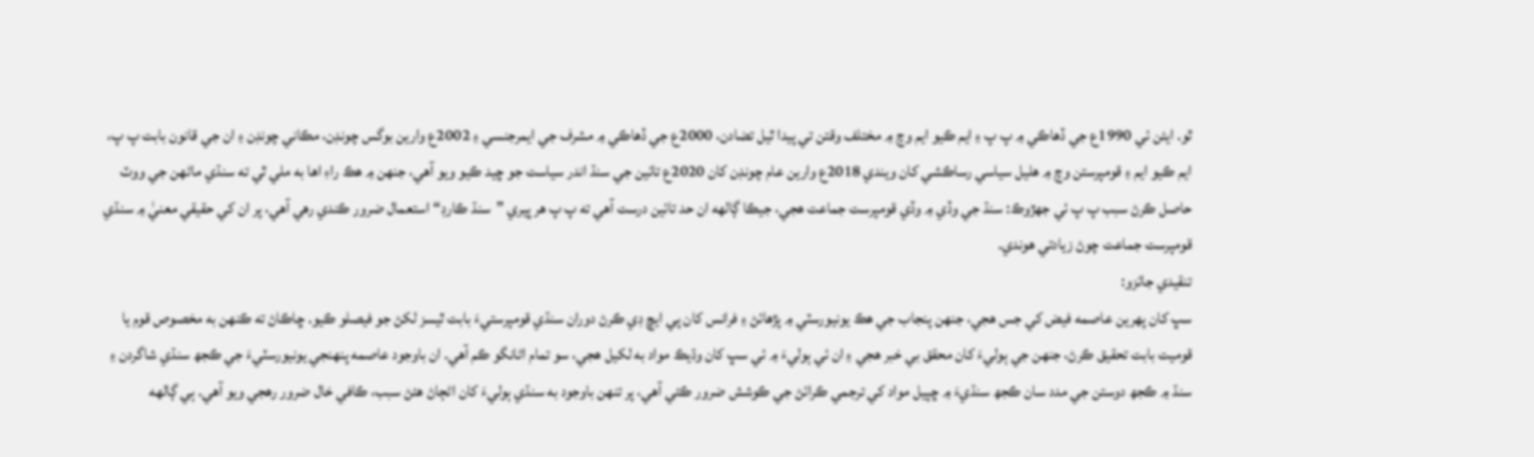ٿو. ايئن ئي 1990ع جي ڏهاڪي ۾ پ پ ۽ ايم ڪيو ايم وچ ۾ مختلف وقتن تي پيدا ٿيل تضادن، 2000ع جي ڏهاڪي ۾ مشرف جي ايمرجنسي ۽ 2002ع وارين بوگس چونڊن، مڪاني چونڊن ۽ ان جي قانون بابت پ پ، ايم ڪيو ايم ۽ قومپرستن وچ ۾ هليل سياسي رساڪشي کان ويندي 2018ع وارين عام چونڊن کان 2020ع تائين جي سنڌ اندر سياست جو ڇيد ڪيو ويو آهي، جنهن ۾ هڪ راءِ اها به ملي ٿي ته سنڌي ماڻهن جي ووٽ حاصل ڪرڻ سبب پ پ ئي جهڙوڪ: سنڌ جي وڏي ۾ وڏي قومپرست جماعت هجي، جيڪا ڳالهه ان حد تائين درست آهي ته پ پ هر ڀيري ”سنڌ ڪارڊ“ استعمال ضرور ڪندي رهي آهي، پر ان کي حقيقي معنيٰ ۾ سنڌي قومپرست جماعت چوڻ زيادتي هوندي.
تنقيدي جائزو:
سڀ کان پهرين عاصمه فيض کي جس هجي، جنهن پنجاب جي هڪ يونيورسٽي ۾ پڙهائڻ ۽ فرانس کان پي ايڇ ڊي ڪرڻ دوران سنڌي قومپرستيءَ بابت ٿيسز لکڻ جو فيصلو ڪيو. ڇاڪاڻ ته ڪنهن به مخصوص قوم يا قوميت بابت تحقيق ڪرڻ، جنهن جي ٻوليءَ کان محقق بي خبر هجي ۽ ان ئي ٻوليءَ ۾ ئي سڀ کان وڌيڪ مواد به لکيل هجي، سو تمام اڻانگو ڪم آهي. ان باوجود عاصمه پنهنجي يونيورسٽيءَ جي ڪجھ سنڌي شاگردن ۽ سنڌ ۾ ڪجھ دوستن جي مدد سان ڪجھ سنڌيءَ ۾ ڇپيل مواد کي ترجمي ڪرائڻ جي ڪوشش ضرور ڪئي آهي، پر تنهن باوجود به سنڌي ٻوليءَ کان اڻڄاڻ هئڻ سبب، ڪافي خال ضرور رهجي ويو آهي. ٻي ڳالهه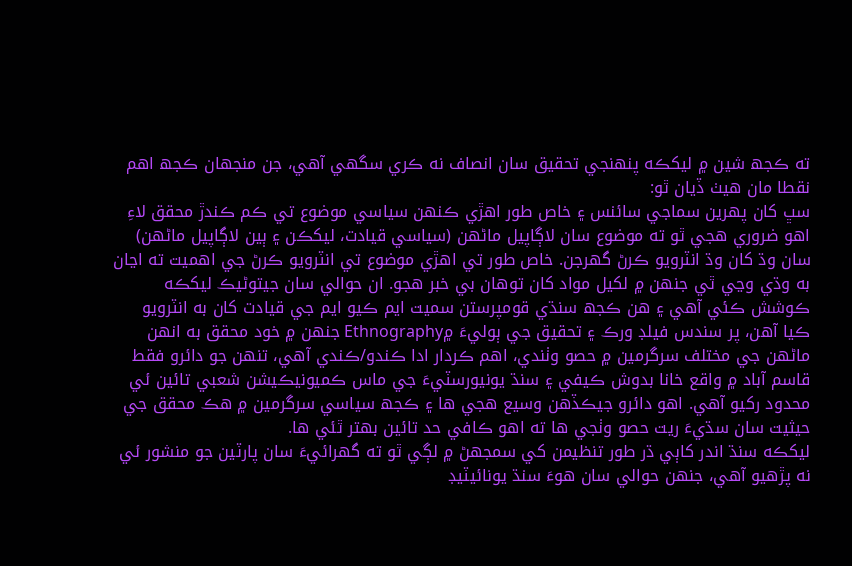ته ڪجھ شين ۾ ليکڪه پنهنجي تحقيق سان انصاف نه ڪري سگھي آهي، جن منجھان ڪجھ اهم نقطا مان هيٺ ڏيان ٿو:
سڀ کان پهرين سماجي سائنس ۽ خاص طور اهڙي ڪنهن سياسي موضوع تي ڪم ڪندڙ محقق لاءِ اهو ضروري هجي ٿو ته موضوع سان لاڳاپيل ماڻهن (سياسي قيادت، ليکڪن ۽ ٻين لاڳاپيل ماڻهن) سان وڌ کان وڌ انٽرويو ڪرڻ گھرجن. خاص طور تي اهڙي موضوع تي انٽرويو ڪرڻ جي اهميت ته اڃان به وڌي وڃي ٿي جنهن ۾ لکيل مواد کان توهان بي خبر هجو. ان حوالي سان جيتوڻيڪ ليکڪه ڪوشش ڪئي آهي ۽ هن ڪجھ سنڌي قومپرستن سميت ايم ڪيو ايم جي قيادت کان به انٽرويو ڪيا آهن، پر سندس فيلڊ ورڪ ۽ تحقيق جي ٻوليءَ ۾Ethnography جنهن ۾ خود محقق به انهن ماڻهن جي مختلف سرگرمين ۾ حصو وٺندي، اهم ڪردار ادا ڪندو/ڪندي آهي، تنهن جو دائرو فقط قاسم آباد ۾ واقع خانا بدوش ڪيفي ۽ سنڌ يونيورسٽيءَ جي ماس ڪميونيڪيشن شعبي تائين ئي محدود رکيو آهي. اهو دائرو جيڪڏهن وسيع هجي ها ۽ ڪجھ سياسي سرگرمين ۾ هڪ محقق جي حيثيت سان سڌيءَ ريت حصو وٺجي ها ته اهو ڪافي حد تائين بهتر ٿئي ها.
ليکڪه سنڌ اندر کاٻي ڌر طور تنظيمن کي سمجھڻ ۾ لڳي ٿو ته گھرائيءَ سان پارٽين جو منشور ئي نه پڙهيو آهي، جنهن حوالي سان هوءَ سنڌ يونائيٽيڊ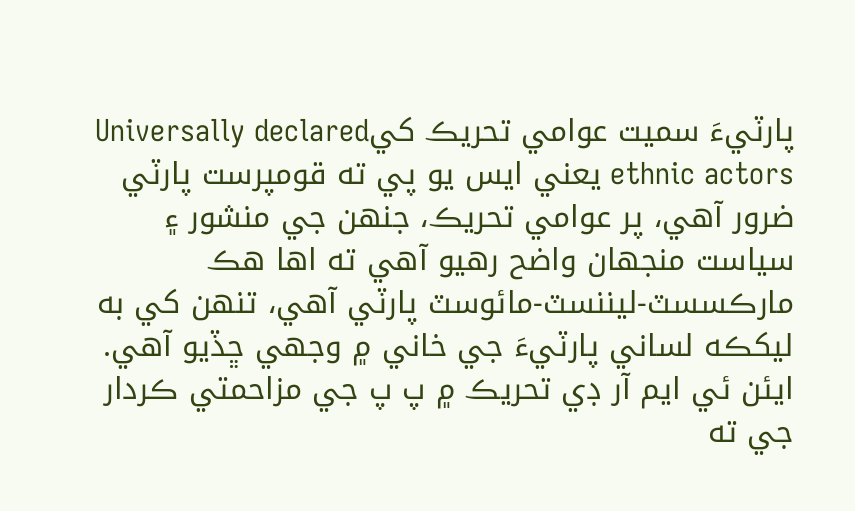پارٽيءَ سميت عوامي تحريڪ کيUniversally declared ethnic actors يعني ايس يو پي ته قومپرست پارٽي ضرور آهي، پر عوامي تحريڪ، جنهن جي منشور ۽ سياست منجھان واضح رهيو آهي ته اها هڪ مارڪسسٽ-ليننسٽ-مائوسٽ پارٽي آهي، تنهن کي به ليکڪه لساني پارٽيءَ جي خاني ۾ وجھي ڇڏيو آهي. ايئن ئي ايم آر ڊي تحريڪ ۾ پ پ جي مزاحمتي ڪردار جي ته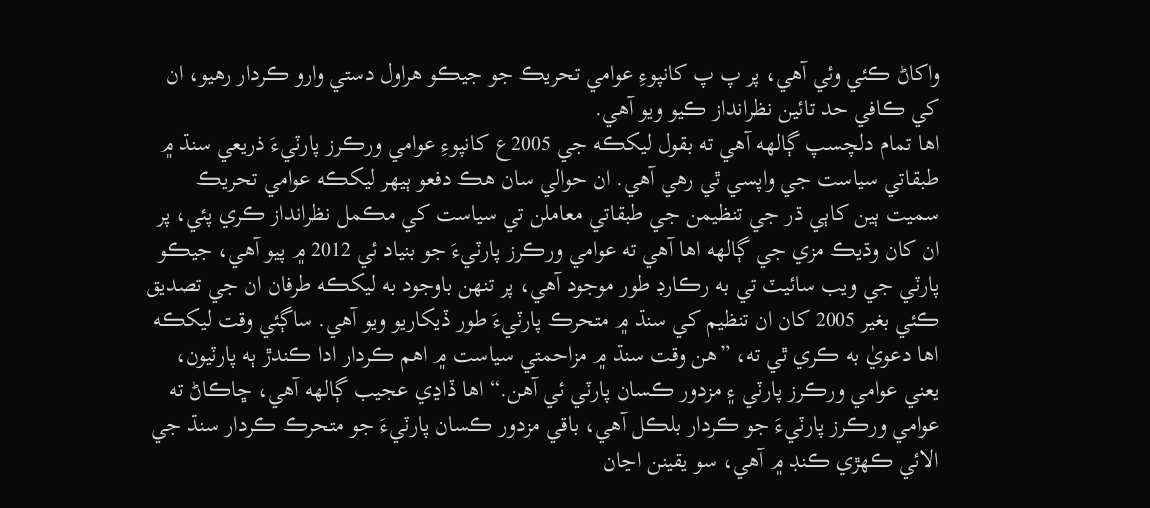واکاڻ ڪئي وئي آهي، پر پ پ کانپوءِ عوامي تحريڪ جو جيڪو هراول دستي وارو ڪردار رهيو، ان کي ڪافي حد تائين نظرانداز ڪيو ويو آهي.
اها تمام دلچسپ ڳالهه آهي ته بقول ليکڪه جي 2005ع کانپوءِ عوامي ورڪرز پارٽيءَ ذريعي سنڌ ۾ طبقاتي سياست جي واپسي ٿي رهي آهي. ان حوالي سان هڪ دفعو ٻيهر ليکڪه عوامي تحريڪ سميت ٻين کاٻي ڌر جي تنظيمن جي طبقاتي معاملن تي سياست کي مڪمل نظرانداز ڪري پئي، پر ان کان وڌيڪ مزي جي ڳالهه اها آهي ته عوامي ورڪرز پارٽيءَ جو بنياد ئي 2012 ۾ پيو آهي، جيڪو پارٽي جي ويب سائيٽ تي به رڪارڊ طور موجود آهي، پر تنهن باوجود به ليکڪه طرفان ان جي تصديق ڪئي بغير 2005 کان ان تنظيم کي سنڌ ۾ متحرڪ پارٽيءَ طور ڏيکاريو ويو آهي. ساڳئي وقت ليکڪه اها دعويٰ به ڪري ٿي ته، ”هن وقت سنڌ ۾ مزاحمتي سياست ۾ اهم ڪردار ادا ڪندڙ ٻه پارٽيون، يعني عوامي ورڪرز پارٽي ۽ مزدور ڪسان پارٽي ئي آهن.“ اها ڏاڍي عجيب ڳالهه آهي، ڇاڪاڻ ته عوامي ورڪرز پارٽيءَ جو ڪردار بلڪل آهي، باقي مزدور ڪسان پارٽيءَ جو متحرڪ ڪردار سنڌ جي الائي ڪهڙي ڪنڊ ۾ آهي، سو يقينن اڃان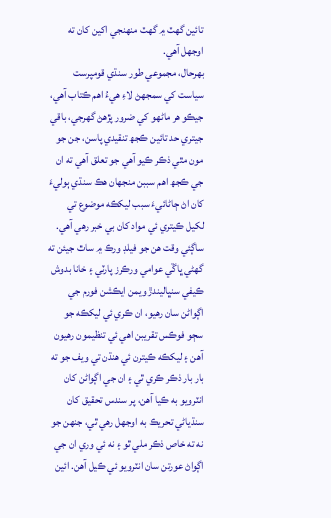تائين گھٽ ۾ گھٽ منهنجي اکين کان ته اوجھل آهي.
بهرحال، مجموعي طور سنڌي قومپرست سياست کي سمجھڻ لاءِ هيءُ اهم ڪتاب آهي، جيڪو هر ماڻهو کي ضرور پڙهڻ گھرجي، باقي جيتري حد تائين ڪجھ تنقيدي پاسن، جن جو مون مٿي ذڪر ڪيو آهي جو تعلق آهي ته ان جي ڪجھ اهم سببن منجھان هڪ سنڌي ٻوليءَ کان اڻ ڄاڻائيءَ سبب ليکڪه موضوع تي لکيل ڪيتري ئي مواد کان بي خبر رهي آهي. ساڳئي وقت هن جو فيلڊ ورڪ ۾ ساٿ جيئن ته گھڻي ڀاڱي عوامي ورڪرز پارٽي ۽ خانا بدوش ڪيفي سنڀاليندڙ ويمن ايڪشن فورم جي اڳواڻن سان رهيو، ان ڪري ئي ليکڪه جو سڄو فوڪس تقريبن اهي ئي تنظيمون رهيون آهن ۽ ليکڪه ڪيترن ئي هنڌن تي ويف جو ته بار بار ذڪر ڪري ٿي ۽ ان جي اڳواڻن کان انٽرويو به ڪيا آهن، پر سندس تحقيق کان سنڌياڻي تحريڪ به اوجھل رهي ٿي، جنهن جو نه ته خاص ذڪر ملي ٿو ۽ نه ئي وري ان جي اڳواڻ عورتن سان انٽرويو ئي ڪيل آهن. ائين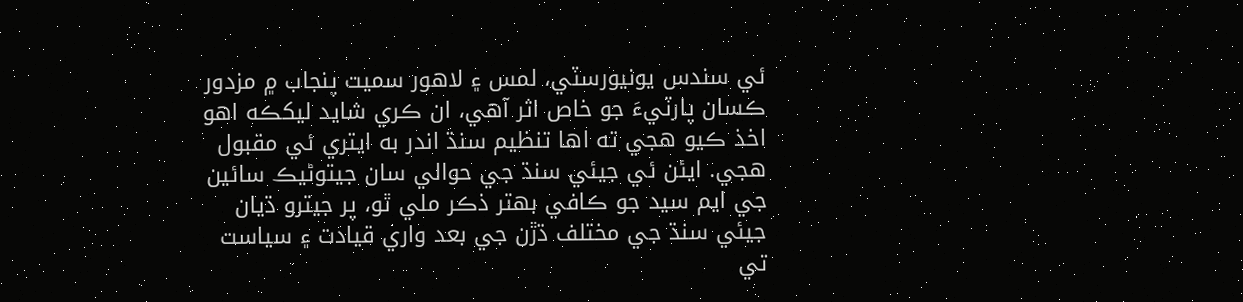ئي سندس يونيورسٽي، لمس ۽ لاهور سميت پنجاب ۾ مزدور ڪسان پارٽيءَ جو خاص اثر آهي، ان ڪري شايد ليکڪه اهو اخذ ڪيو هجي ته اها تنظيم سنڌ اندر به ايتري ئي مقبول هجي. ايئن ئي جيئي سنڌ جي حوالي سان جيتوڻيڪ سائين جي ايم سيد جو ڪافي بهتر ذڪر ملي ٿو، پر جيترو ڌيان جيئي سنڌ جي مختلف ڌڙن جي بعد واري قيادت ۽ سياست تي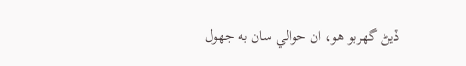ڏيڻ گھربو هو، ان حوالي سان به جھول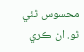محسوس ٿئي ٿو. ان ڪري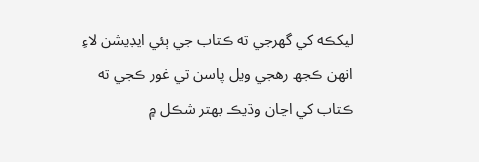ليکڪه کي گھرجي ته ڪتاب جي ٻئي ايڊيشن لاءِ انهن ڪجھ رهجي ويل پاسن تي غور ڪجي ته ڪتاب کي اڃان وڌيڪ بهتر شڪل ۾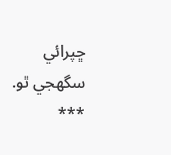ڇپرائي سگھجي ٿو.
***